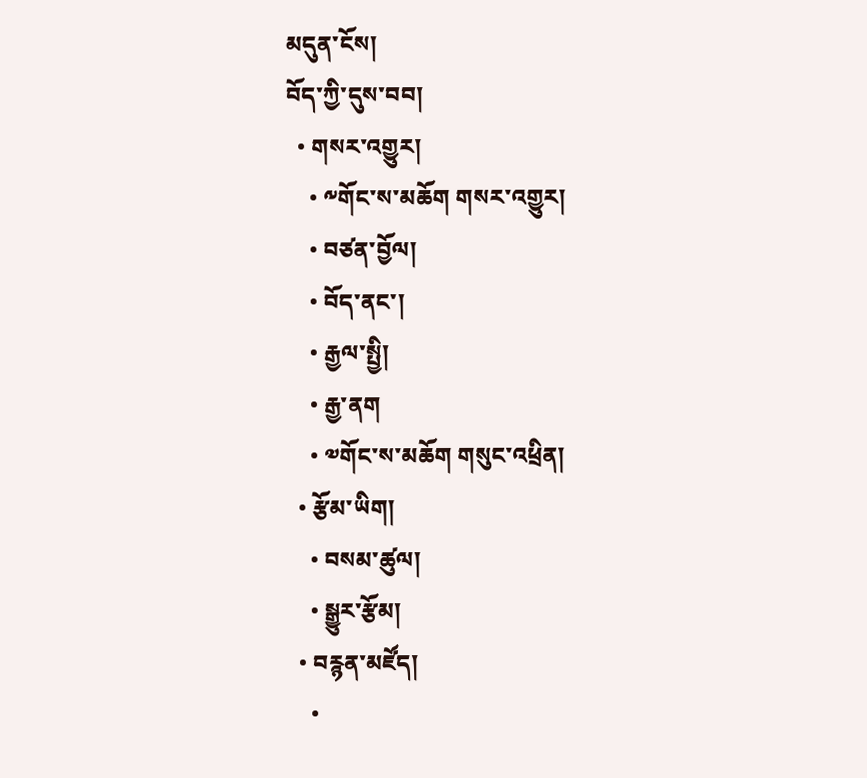མདུན་ངོས།
བོད་ཀྱི་དུས་བབ།
  • གསར་འགྱུར།
    • ༸གོང་ས་མཆོག གསར་འགྱུར།
    • བཙན་བྱོལ།
    • བོད་ནང་།
    • རྒྱལ་སྤྱི།
    • རྒྱ་ནག
    • ༧གོང་ས་མཆོག གསུང་འཕྲིན།
  • རྩོམ་ཡིག།
    • བསམ་ཚུལ།
    • སྒྱུར་རྩོམ།
  • བརྙན་མཛོད།
    •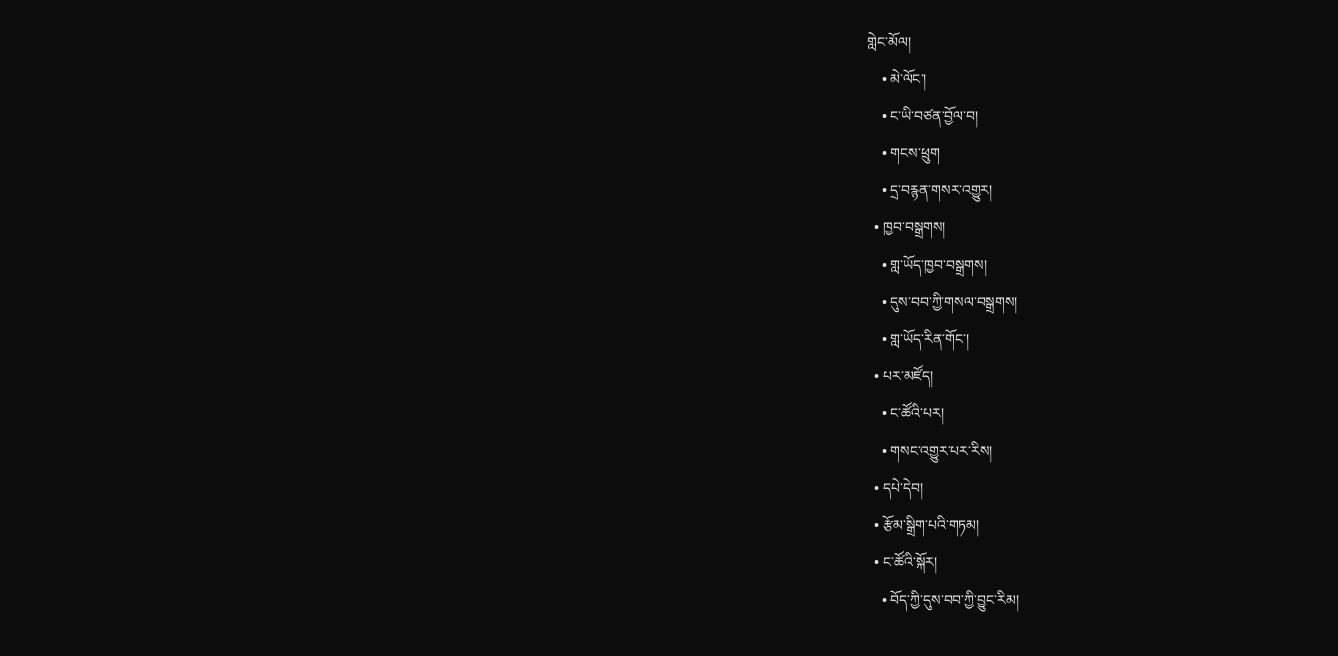གླེང་མོལ།
    • མེ་ལོང་།
    • ང་ཡི་བཙན་བྱོལ་བ།
    • གངས་ཕྲུག
    • དྲ་བརྙན་གསར་འགྱུར།
  • ཁྱབ་བསྒྲགས།
    • གླ་ཡོད་ཁྱབ་བསྒྲགས།
    • དུས་བབ་ཀྱི་གསལ་བསྒྲགས།
    • གླ་ཡོད་རིན་གོང་།
  • པར་མཛོད།
    • ང་ཚོའི་པར།
    • གསང་འགྱུར་པར་རིས།
  • དཔེ་དེབ།
  • རྩོམ་སྒྲིག་པའི་གཏམ།
  • ང་ཚོའི་སྐོར།
    • བོད་ཀྱི་དུས་བབ་ཀྱི་བྱུང་རིམ།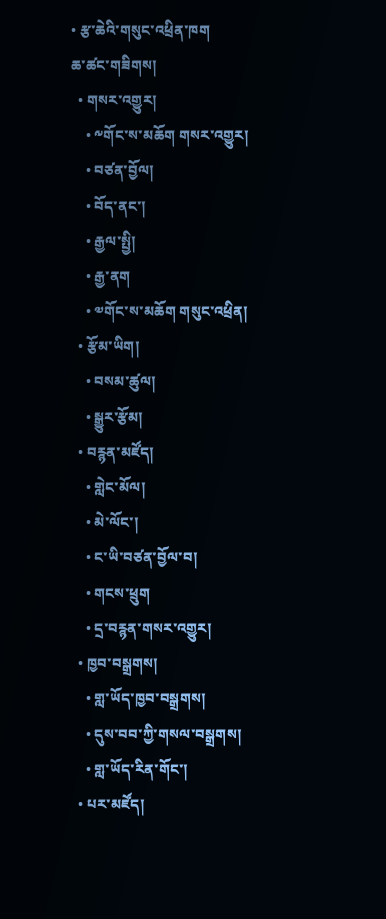• རྩ་ཆེའི་གསུང་འཕྲིན་ཁག
ཆ་ཚང་གཟིགས།
  • གསར་འགྱུར།
    • ༸གོང་ས་མཆོག གསར་འགྱུར།
    • བཙན་བྱོལ།
    • བོད་ནང་།
    • རྒྱལ་སྤྱི།
    • རྒྱ་ནག
    • ༧གོང་ས་མཆོག གསུང་འཕྲིན།
  • རྩོམ་ཡིག།
    • བསམ་ཚུལ།
    • སྒྱུར་རྩོམ།
  • བརྙན་མཛོད།
    • གླེང་མོལ།
    • མེ་ལོང་།
    • ང་ཡི་བཙན་བྱོལ་བ།
    • གངས་ཕྲུག
    • དྲ་བརྙན་གསར་འགྱུར།
  • ཁྱབ་བསྒྲགས།
    • གླ་ཡོད་ཁྱབ་བསྒྲགས།
    • དུས་བབ་ཀྱི་གསལ་བསྒྲགས།
    • གླ་ཡོད་རིན་གོང་།
  • པར་མཛོད།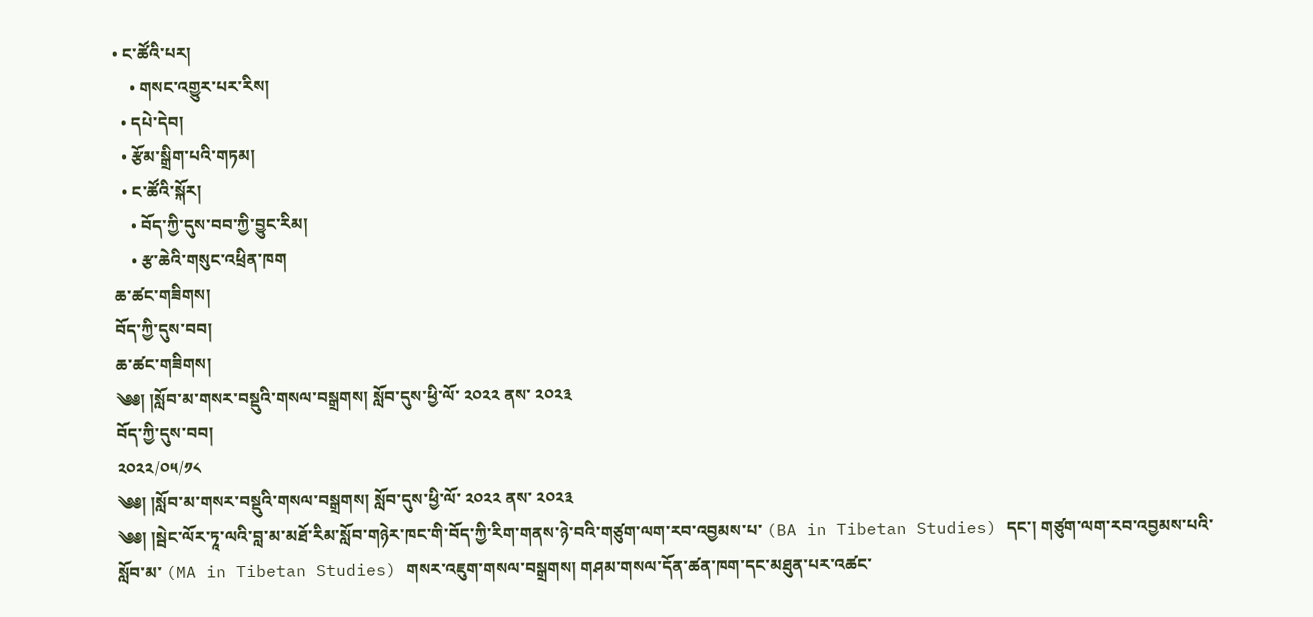• ང་ཚོའི་པར།
    • གསང་འགྱུར་པར་རིས།
  • དཔེ་དེབ།
  • རྩོམ་སྒྲིག་པའི་གཏམ།
  • ང་ཚོའི་སྐོར།
    • བོད་ཀྱི་དུས་བབ་ཀྱི་བྱུང་རིམ།
    • རྩ་ཆེའི་གསུང་འཕྲིན་ཁག
ཆ་ཚང་གཟིགས།
བོད་ཀྱི་དུས་བབ།
ཆ་ཚང་གཟིགས།
༄༅། །སློབ་མ་གསར་བསྡུའི་གསལ་བསྒྲགས། སློབ་དུས་ཕྱི་ལོ་ ༢༠༢༢ ནས་ ༢༠༢༣
བོད་ཀྱི་དུས་བབ།
༢༠༢༢/༠༥/༡༨
༄༅། །སློབ་མ་གསར་བསྡུའི་གསལ་བསྒྲགས། སློབ་དུས་ཕྱི་ལོ་ ༢༠༢༢ ནས་ ༢༠༢༣
༄༅། །སྦེང་ལོར་ཏཱ་ལའི་བླ་མ་མཐོ་རིམ་སློབ་གཉེར་ཁང་གི་བོད་ཀྱི་རིག་གནས་ཉེ་བའི་གཙུག་ལག་རབ་འབྱམས་པ་ (BA in Tibetan Studies) དང་། གཙུག་ལག་རབ་འབྱམས་པའི་སློབ་མ་ (MA in Tibetan Studies) གསར་འཇུག་གསལ་བསྒྲགས། གཤམ་གསལ་དོན་ཚན་ཁག་དང་མཐུན་པར་འཚང་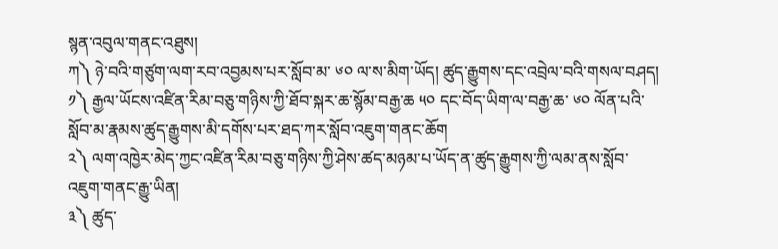སྙན་འབུལ་གནང་འཐུས།
ཀ༽ ཉེ་བའི་གཙུག་ལག་རབ་འབྱམས་པར་སློབ་མ་ ༦༠ ལ་ས་མིག་ཡོད། ཚུད་རྒྱུགས་དང་འབྲེལ་བའི་གསལ་བཤད།
༡༽ རྒྱལ་ཡོངས་འཛིན་རིམ་བཅུ་གཉིས་ཀྱི་ཐོབ་སྐར་ཆ་སྙོམ་བརྒྱ་ཆ ༥༠ དང་བོད་ཡིག་ལ་བརྒྱ་ཆ་ ༦༠ ལོན་པའི་སློབ་མ་རྣམས་ཚུད་རྒྱུགས་མི་དགོས་པར་ཐད་ཀར་སློབ་འཇུག་གནང་ཆོག
༢༽ ལག་འཁྱེར་མེད་ཀྱང་འཛིན་རིམ་བཅུ་གཉིས་ཀྱི་ཤེས་ཚད་མཉམ་པ་ཡོད་ན་ཚུད་རྒྱུགས་ཀྱི་ལམ་ནས་སློབ་འཇུག་གནང་རྒྱུ་ཡིན།
༣༽ ཚུད་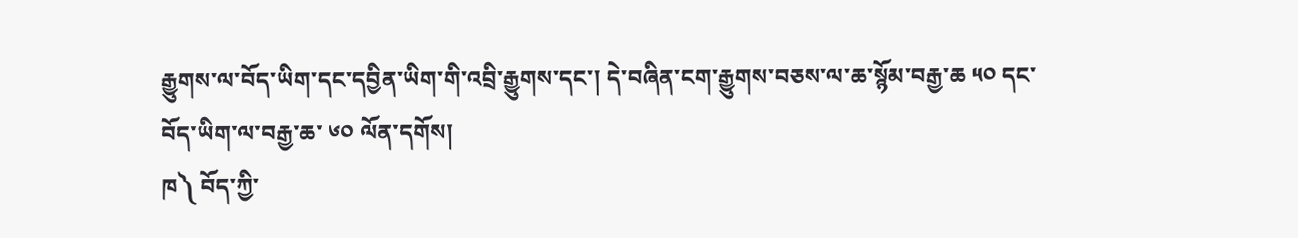རྒྱུགས་ལ་བོད་ཡིག་དང་དབྱིན་ཡིག་གི་འབྲི་རྒྱུགས་དང་། དེ་བཞིན་ངག་རྒྱུགས་བཅས་ལ་ཆ་སྙོམ་བརྒྱ་ཆ ༥༠ དང་བོད་ཡིག་ལ་བརྒྱ་ཆ་ ༦༠ ལོན་དགོས།
ཁ༽ བོད་ཀྱི་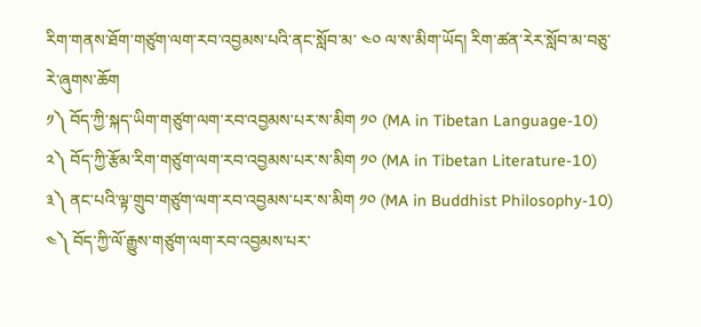རིག་གནས་ཐོག་གཙུག་ལག་རབ་འབྱམས་པའི་ནང་སློབ་མ་ ༤༠ ལ་ས་མིག་ཡོད། རིག་ཚན་རེར་སློབ་མ་བཅུ་རེ་ཞུགས་ཆོག
༡༽ བོད་ཀྱི་སྐད་ཡིག་གཙུག་ལག་རབ་འབྱམས་པར་ས་མིག ༡༠ (MA in Tibetan Language-10)
༢༽ བོད་ཀྱི་རྩོམ་རིག་གཙུག་ལག་རབ་འབྱམས་པར་ས་མིག ༡༠ (MA in Tibetan Literature-10)
༣༽ ནང་པའི་ལྟ་གྲུབ་གཙུག་ལག་རབ་འབྱམས་པར་ས་མིག ༡༠ (MA in Buddhist Philosophy-10)
༤༽ བོད་ཀྱི་ལོ་རྒྱུས་གཙུག་ལག་རབ་འབྱམས་པར་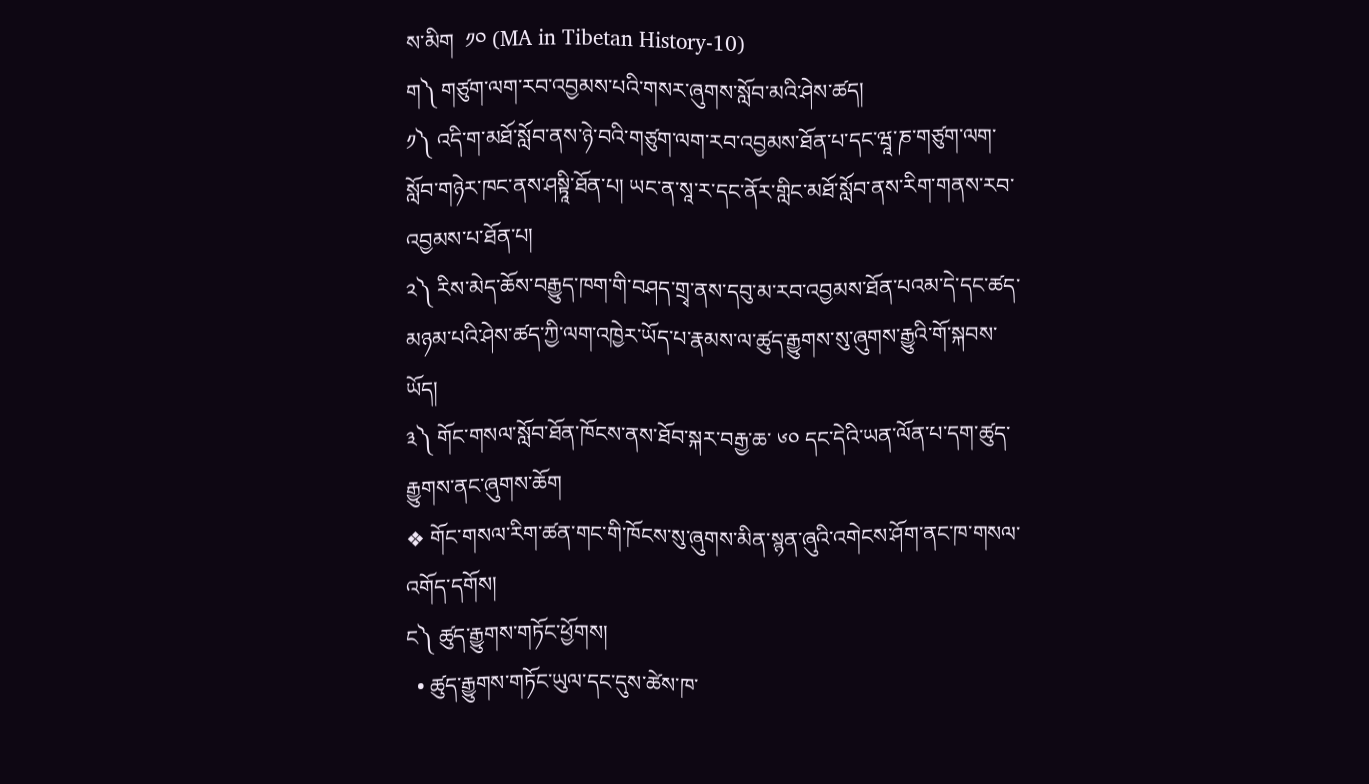ས་མིག  ༡༠ (MA in Tibetan History-10)
ག༽ གཙུག་ལག་རབ་འབྱམས་པའི་གསར་ཞུགས་སློབ་མའི་ཤེས་ཚད།
༡༽ འདི་ག་མཐོ་སློབ་ནས་ཉེ་བའི་གཙུག་ལག་རབ་འབྱམས་ཐོན་པ་དང་ཝཱ་ཎ་གཙུག་ལག་སློབ་གཉེར་ཁང་ནས་ཤསྟཱི་ཐོན་པ། ཡང་ན་སཱ་ར་དང་ནོར་གླིང་མཐོ་སློབ་ནས་རིག་གནས་རབ་འབྱམས་པ་ཐོན་པ།
༢༽ རིས་མེད་ཆོས་བརྒྱུད་ཁག་གི་བཤད་གྲྭ་ནས་དབུ་མ་རབ་འབྱམས་ཐོན་པའམ་དེ་དང་ཚད་མཉམ་པའི་ཤེས་ཚད་ཀྱི་ལག་འཁྱེར་ཡོད་པ་རྣམས་ལ་ཚུད་རྒྱུགས་སུ་ཞུགས་རྒྱུའི་གོ་སྐབས་ཡོད།
༣༽ གོང་གསལ་སློབ་ཐོན་ཁོངས་ནས་ཐོབ་སྐར་བརྒྱ་ཆ་ ༦༠ དང་དེའི་ཡན་ལོན་པ་དག་ཚུད་རྒྱུགས་ནང་ཞུགས་ཆོག
❖ གོང་གསལ་རིག་ཚན་གང་གི་ཁོངས་སུ་ཞུགས་མིན་སྙན་ཞུའི་འགེངས་ཤོག་ནང་ཁ་གསལ་འགོད་དགོས།
ང༽ ཚུད་རྒྱུགས་གཏོང་ཕྱོགས།
  • ཚུད་རྒྱུགས་གཏོང་ཡུལ་དང་དུས་ཚེས་ཁ་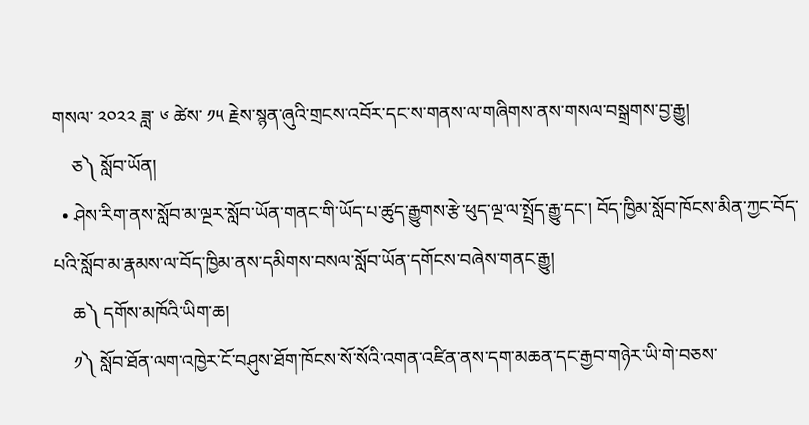གསལ་ ༢༠༢༢ ཟླ་ ༦ ཚེས་ ༡༥ རྗེས་སྙན་ཞུའི་གྲངས་འབོར་དང་ས་གནས་ལ་གཞིགས་ནས་གསལ་བསྒྲགས་བྱ་རྒྱུ།
    ཅ༽ སློབ་ཡོན།
  • ཤེས་རིག་ནས་སློབ་མ་ལྔར་སློབ་ཡོན་གནང་གི་ཡོད་པ་ཚུད་རྒྱུགས་རྩེ་ཕུད་ལྔ་ལ་སྤྲོད་རྒྱུ་དང་། བོད་ཁྱིམ་སློབ་ཁོངས་མིན་ཀྱང་བོད་པའི་སློབ་མ་རྣམས་ལ་བོད་ཁྱིམ་ནས་དམིགས་བསལ་སློབ་ཡོན་དགོངས་བཞེས་གནང་རྒྱུ།
    ཆ༽ དགོས་མཁོའི་ཡིག་ཆ།
    ༡༽ སློབ་ཐོན་ལག་འཁྱེར་ངོ་བཤུས་ཐོག་ཁོངས་སོ་སོའི་འགན་འཛིན་ནས་དག་མཆན་དང་རྒྱབ་གཉེར་ཡི་གེ་བཅས་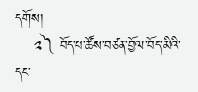དགོས།
    ༢༽ བོད་པ་ཚོས་བཙན་བྱོལ་བོད་མིའི་དང་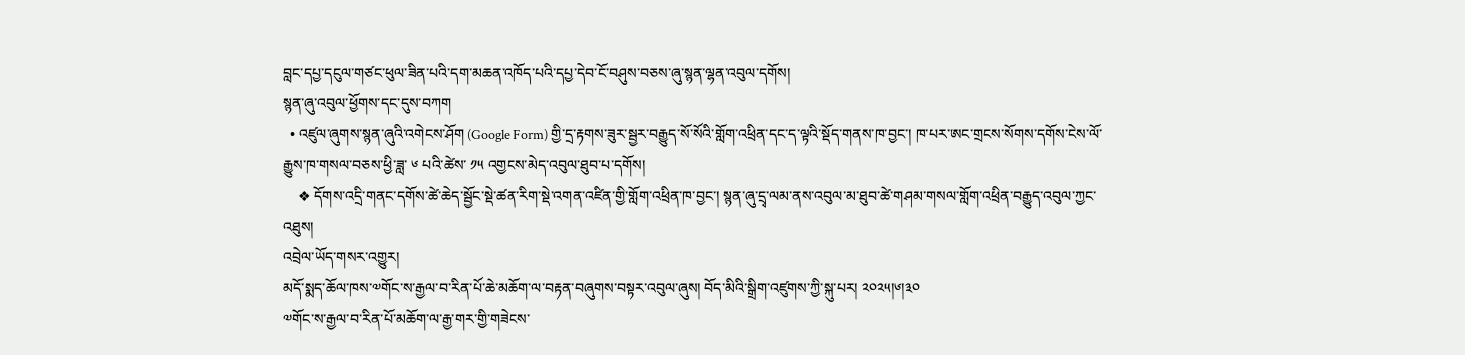བླང་དཔྱ་དངུལ་གཙང་ཕུལ་ཟིན་པའི་དག་མཆན་འཁོད་པའི་དཔྱ་དེབ་ངོ་བཤུས་བཅས་ཞུ་སྙན་ལྷན་འབུལ་དགོས།
སྙན་ཞུ་འབུལ་ཕྱོགས་དང་དུས་བཀག
  • འཛུལ་ཞུགས་སྙན་ཞུའི་འགེངས་ཤོག (Google Form) གྱི་དྲ་རྟགས་ཟུར་སྦྱར་བརྒྱུད་སོ་སོའི་གློག་འཕྲིན་དང་ད་ལྟའི་སྡོད་གནས་ཁ་བྱང་། ཁ་པར་ཨང་གྲངས་སོགས་དགོས་ངེས་ལོ་རྒྱུས་ཁ་གསལ་བཅས་ཕྱི་ཟླ་ ༦ པའི་ཚེས་ ༡༥ འགྱངས་མེད་འབུལ་ཐུབ་པ་དགོས།
    ❖ དོགས་འདྲི་གནང་དགོས་ཚེ་ཆེད་སྦྱོང་སྡེ་ཚན་རིག་སྡེ་འགན་འཛིན་གྱི་གློག་འཕྲིན་ཁ་བྱང་། སྙན་ཞུ་དྲྭ་ལམ་ནས་འབུལ་མ་ཐུབ་ཚེ་གཤམ་གསལ་གློག་འཕྲིན་བརྒྱུད་འབུལ་ཀྱང་འཐུས།
འབྲེལ་ཡོད་གསར་འགྱུར།
མདོ་སྨད་ཆོལ་ཁས་༧གོང་ས་རྒྱལ་བ་རིན་པོ་ཆེ་མཆོག་ལ་བརྟན་བཞུགས་བསྟར་འབུལ་ཞུས། བོད་མིའི་སྒྲིག་འཛུགས་ཀྱི་སྐུ་པར། ༢༠༢༥།༦།༣༠
༧གོང་ས་རྒྱལ་བ་རིན་པོ་མཆོག་ལ་རྒྱ་གར་གྱི་གཟེངས་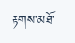རྟགས་མཐོ་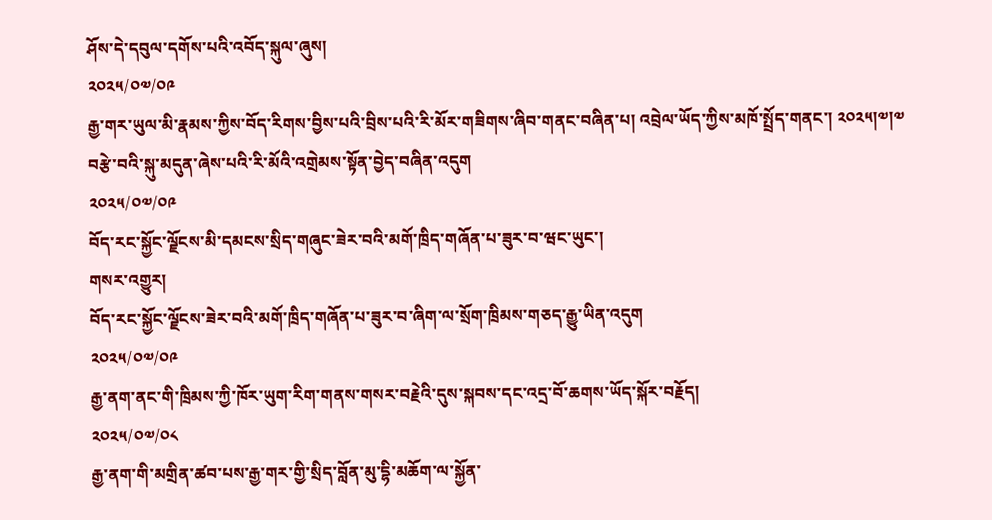ཤོས་དེ་དབུལ་དགོས་པའི་འབོད་སྐུལ་ཞུས།
༢༠༢༥/༠༧/༠༩
རྒྱ་གར་ཡུལ་མི་རྣམས་ཀྱིས་བོད་རིགས་བྱིས་པའི་བྲིས་པའི་རི་མོར་གཟིགས་ཞིབ་གནང་བཞིན་པ། འབྲེལ་ཡོད་ཀྱིས་མཁོ་སྤྲོད་གནང་། ༢༠༢༥།༧།༧
བརྩེ་བའི་སྐུ་མདུན་ཞེས་པའི་རི་མོའི་འགྲེམས་སྟོན་བྱེད་བཞིན་འདུག
༢༠༢༥/༠༧/༠༩
བོད་རང་སྐྱོང་ལྗོངས་མི་དམངས་སྲིད་གཞུང་ཟེར་བའི་མགོ་ཁྲིད་གཞོན་པ་ཟུར་བ་ཝང་ཡུང་།
གསར་འགྱུར།
བོད་རང་སྐྱོང་ལྗོངས་ཟེར་བའི་མགོ་ཁྲིད་གཞོན་པ་ཟུར་བ་ཞིག་ལ་སྲོག་ཁྲིམས་གཅད་རྒྱུ་ཡིན་འདུག
༢༠༢༥/༠༧/༠༩
རྒྱ་ནག་ནང་གི་ཁྲིམས་ཀྱི་ཁོར་ཡུག་རིག་གནས་གསར་བརྗེའི་དུས་སྐབས་དང་འདྲ་བོ་ཆགས་ཡོད་སྐོར་བརྗོད།
༢༠༢༥/༠༧/༠༨
རྒྱ་ནག་གི་མགྲིན་ཚབ་པས་རྒྱ་གར་གྱི་སྲིད་བློན་མུ་དྷི་མཆོག་ལ་སྐྱོན་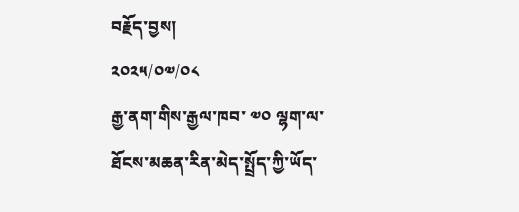བརྗོད་བྱས།
༢༠༢༥/༠༧/༠༨
རྒྱ་ནག་གིས་རྒྱལ་ཁབ་ ༧༠ ལྷག་ལ་ཐོངས་མཆན་རིན་མེད་སྤྲོད་ཀྱི་ཡོད་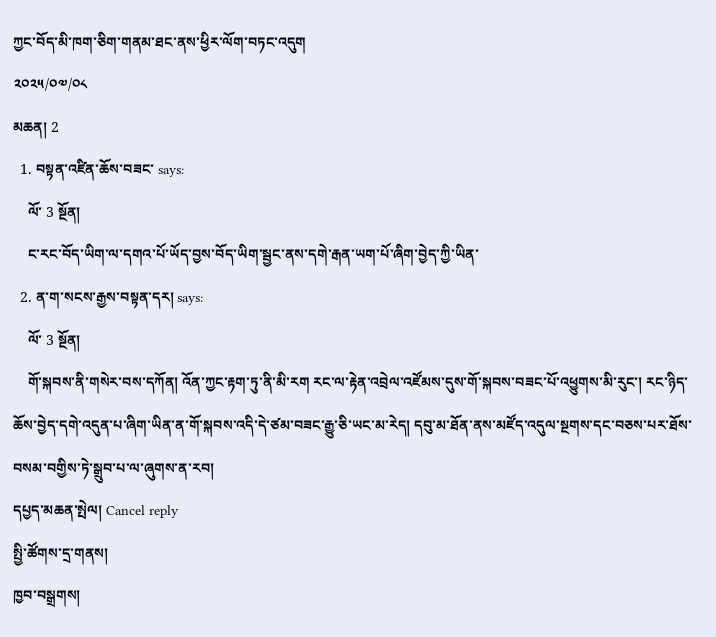ཀྱང་བོད་མི་ཁག་ཅིག་གནམ་ཐང་ནས་ཕྱིར་ལོག་བཏང་འདུག
༢༠༢༥/༠༧/༠༨
མཆན། 2
  1. བསྟན་འཛིན་ཆོས་བཟང་ says:
    ལོ་ 3 སྔོན།
    ང་རང་བོད་ཡིག་ལ་དགའ་པོ་ཡོད་བྱས་བོད་ཡིག་སྦྱང་ནས་དགེ་རྒན་ཡག་པོ་ཞིག་བྱེད་ཀྱི་ཡིན་
  2. ན་ག་སངས་རྒྱས་བསྟན་དར། says:
    ལོ་ 3 སྔོན།
    གོ་སྐབས་ནི་གསེར་བས་དཀོན། འོན་ཀྱང་རྟག་ཏུ་ནི་མི་རག རང་ལ་རྟེན་འབྲེལ་འཛོམས་དུས་གོ་སྐབས་བཟང་པོ་འཕྱུགས་མི་རུང་། རང་ཉིད་ཆོས་བྱེད་དགེ་འདུན་པ་ཞིག་ཡིན་ན་གོ་སྐབས་འདི་དེ་ཙམ་བཟང་རྒྱུ་ཅི་ཡང་མ་རེད། དབུ་མ་ཐོན་ནས་མཛོད་འདུལ་སྔགས་དང་བཅས་པར་ཐོས་བསམ་བགྱིས་ཏེ་སྒྲུབ་པ་ལ་ཞུགས་ན་རབ།
དཔྱད་མཆན་སྤེལ། Cancel reply
སྤྱི་ཚོགས་དྲ་གནས།
ཁྱབ་བསྒྲགས།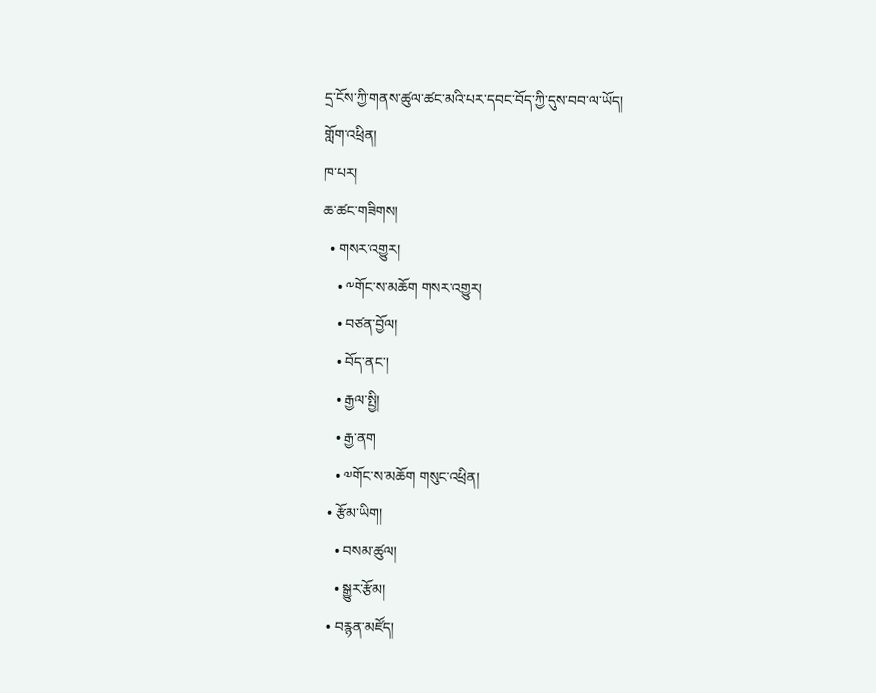དྲ་ངོས་ཀྱི་གནས་ཚུལ་ཚང་མའི་པར་དབང་བོད་ཀྱི་དུས་བབ་ལ་ཡོད།
གློག་འཕྲིན།
ཁ་པར།
ཆ་ཚང་གཟིགས།
  • གསར་འགྱུར།
    • ༸གོང་ས་མཆོག གསར་འགྱུར།
    • བཙན་བྱོལ།
    • བོད་ནང་།
    • རྒྱལ་སྤྱི།
    • རྒྱ་ནག
    • ༧གོང་ས་མཆོག གསུང་འཕྲིན།
  • རྩོམ་ཡིག།
    • བསམ་ཚུལ།
    • སྒྱུར་རྩོམ།
  • བརྙན་མཛོད།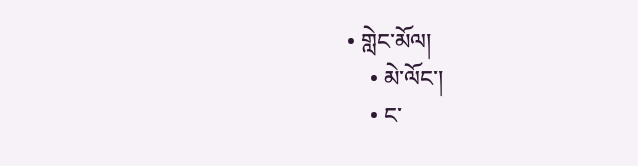• གླེང་མོལ།
    • མེ་ལོང་།
    • ང་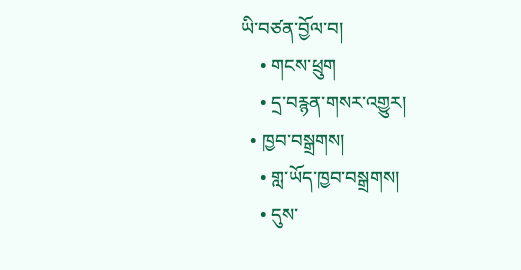ཡི་བཙན་བྱོལ་བ།
    • གངས་ཕྲུག
    • དྲ་བརྙན་གསར་འགྱུར།
  • ཁྱབ་བསྒྲགས།
    • གླ་ཡོད་ཁྱབ་བསྒྲགས།
    • དུས་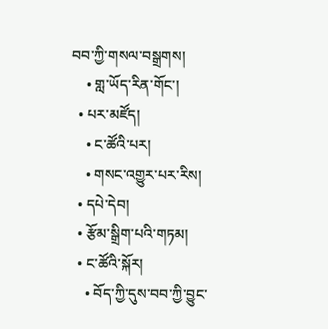བབ་ཀྱི་གསལ་བསྒྲགས།
    • གླ་ཡོད་རིན་གོང་།
  • པར་མཛོད།
    • ང་ཚོའི་པར།
    • གསང་འགྱུར་པར་རིས།
  • དཔེ་དེབ།
  • རྩོམ་སྒྲིག་པའི་གཏམ།
  • ང་ཚོའི་སྐོར།
    • བོད་ཀྱི་དུས་བབ་ཀྱི་བྱུང་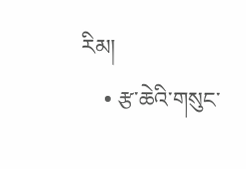རིམ།
    • རྩ་ཆེའི་གསུང་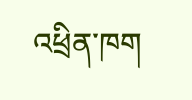འཕྲིན་ཁག